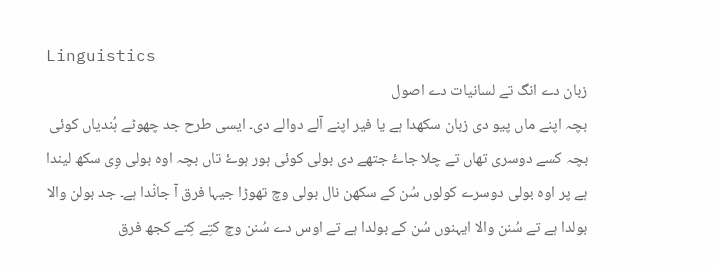Linguistics
زبان دے انگ تے لسانیات دے اصول
بچہ اپنے ماں پیو دی زبان سکھدا ہے یا فیر اپنے آلے دوالے دی۔ ایسی طرح جد چھوٹے ہُندیاں کوئی بچہ کسے دوسری تھاں تے چلا جاۓ جتھے دی بولی کوئی ہور ہوۓ تاں بچہ اوہ بولی وِی سکھ لیندا ہے پر اوہ بولی دوسرے کولوں سُن کے سکھن نال بولی وچ تھوڑا جیہا فرق آ جانٛدا ہے۔ جد بولن والا بولدا ہے تے سُنن والا ایہنوں سُن کے بولدا ہے تے اوس دے سُنن وچ کتِے کِتے کجھ فرق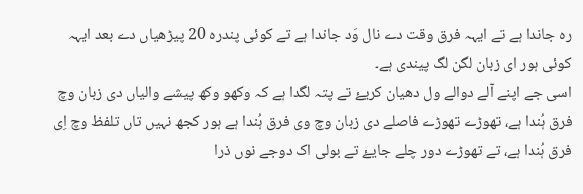رہ جاندا ہے تے ایہہ فرق وقت دے نال وَد جاندا ہے تے کوئی پندرہ 20 پیڑھیاں دے بعد ایہہ کوئی ہور ای زبان لگن لگ پیندی ہے۔
اسی جے اپنے آلے دوالے ول دھیان کریۓ تے پتہ لگدا ہے کہ وکھو وکھ پیشے والیاں دی زبان وچ فرق ہُندا ہے، تھوڑے تھوڑے فاصلے دی زبان وچ وی فرق ہُندا ہے ہور کجھ نہیں تاں تلفظ وچ اِی فرق ہُندا ہے، تے تھوڑے دور چلے جایۓ تے بولی اک دوجے نوں ذرا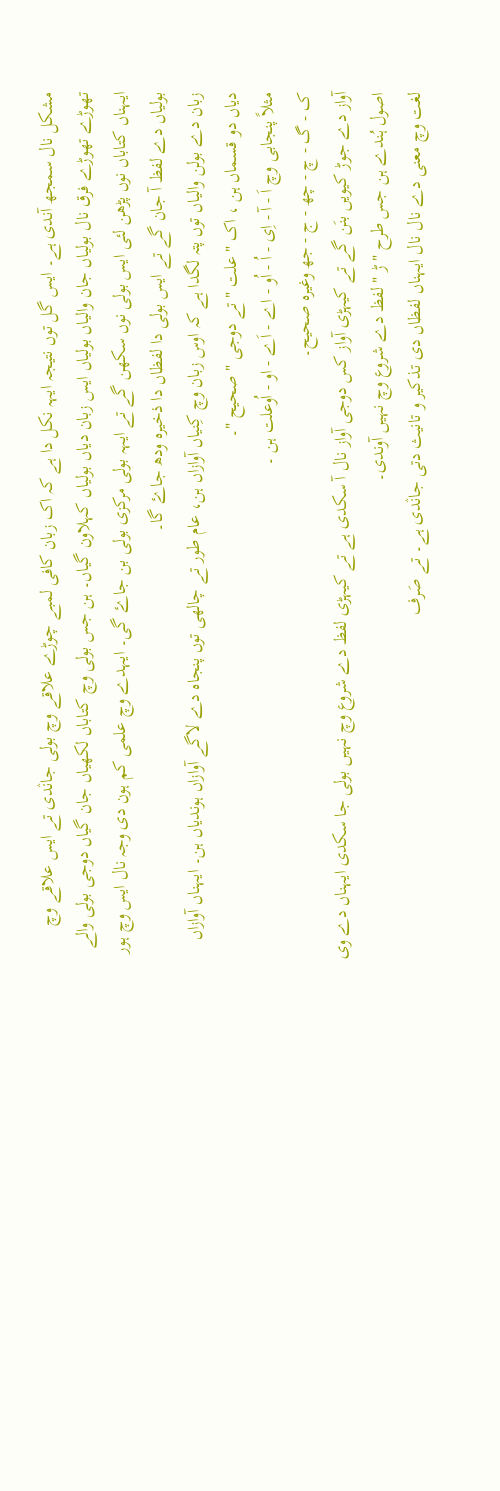مشکل نال سمجھ آندی ہے۔ ایس گل توں نتیجہ ایہہ نکل دا ہے کہ اک زبان کافی لمبے چوڑے علاقے وچ بولی جانٛدی تے ایس علاقے وچ تھوڑے تھوڑے فرق نال بولیاں جان والیاں بولیاں ایس زبان دیاں بولیاں کہلاون گیاں۔ ہن جس بولی وچ کتاباں لکھیاں جان گیاں دوجی بولی والے ایہناں کتاباں نوں پڑھن لئی ایس بولی نوں سکھن گے تے ایہہ بولی مرکزی بولی بن جاۓ گی۔ ایہدے وچ علمی کم ہون دی وجہ نال ایس وچ ہور بولیاں دے لفظ آ جان گے تے ایس بولی دا لفظاں دا ذخیرہ ودھ جاۓ گا۔
زبان دے بولن والیاں توں پتہ لگدا ہے کہ اوس زبان وچ کِنیاں آوازاں ہن، عام طور تے چالھی توں پنجاہ دے لاگے آوازاں ہوندیاں ہن۔ ایہناں آوازاں دیاں دو قسماں ہن ، اک " علت " تے دوجی " صحیح "۔
مثلاً پنجابی وچ اَ - آ - اِی - اُ - اُو - اے - اَے - او - اُوعلت ہن ۔
ک - گ - چ - چھ - ج - جھ وغیرہ صحیح۔
آواز دے جوڑ کیویں بنَن گے تے کیہڑی آواز کس دوجی آواز نال آ سکدی ہے تے کیہڑی لفظ دے شروع وچ نہیں بولی جا سکدی ایہناں دے وی اصول ہُندے ہن جس طرح " ڑ " لفظ دے شروع وچ نہیں آوندی۔
لغت وچ معنی دے نال نال ایہناں لفظاں دی تذکیر و تانیث دتی جانٛدی ہے۔ تے صَرف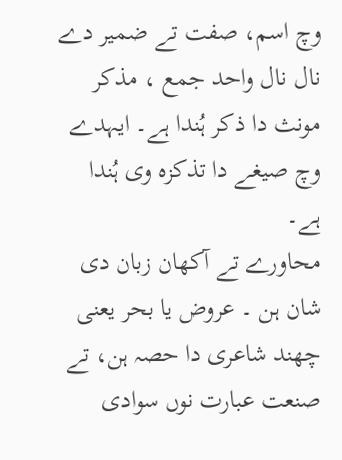وچ اسم، صفت تے ضمیر دے نال نال واحد جمع ، مذکر مونث دا ذکر ہُندا ہے۔ ایہدے وچ صیغے دا تذکزہ وی ہُندا ہے۔
محاورے تے آکھان زبان دی شان ہن ۔ عروض یا بحر یعنی چھند شاعری دا حصہ ہن، تے صنعت عبارت نوں سوادی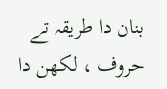بنان دا طریقہ تے حروف ، لکھن دا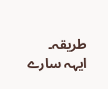طریقہ۔ ایہہ سارے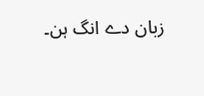زبان دے انگ ہن۔